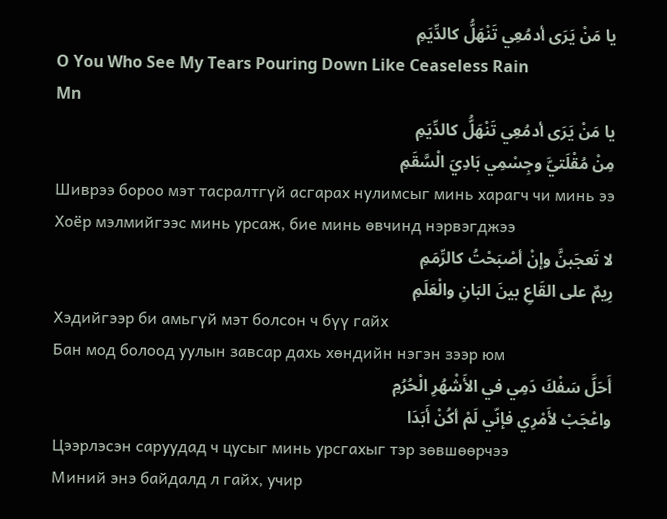يا مَنْ يَرَى أدمُعِي تَنْهَلُّ كالدِّيَمِ
O You Who See My Tears Pouring Down Like Ceaseless Rain
Mn
يا مَنْ يَرَى أدمُعِي تَنْهَلُّ كالدِّيَمِ
مِنْ مُقْلَتيَّ وجِسْمِي بَادِيَ الْسَّقَمِ
Шиврээ бороо мэт тасралтгүй асгарах нулимсыг минь харагч чи минь ээ
Хоёр мэлмийгээс минь урсаж, бие минь өвчинд нэрвэгджээ
لا تَعجَبنَّ وإنْ أصْبَحْتُ كالرِّمَمِ
رِيمٌ على القَاعِ بينَ البَانِ والْعَلَمِ
Хэдийгээр би амьгүй мэт болсон ч бүү гайх
Бан мод болоод уулын завсар дахь хөндийн нэгэн зээр юм
أَحَلَّ سَفْكَ دَمِي في الأَشْهُرِ الْحُرُمِ
واعْجَبْ لأَمْرِي فإنّي لَمْ أكُنْ أَبَدَا
Цээрлэсэн саруудад ч цусыг минь урсгахыг тэр зөвшөөрчээ
Миний энэ байдалд л гайх, учир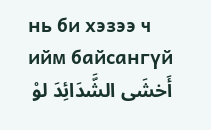нь би хэзээ ч ийм байсангүй
أَخشَى الشَّدَائِدَ لوْ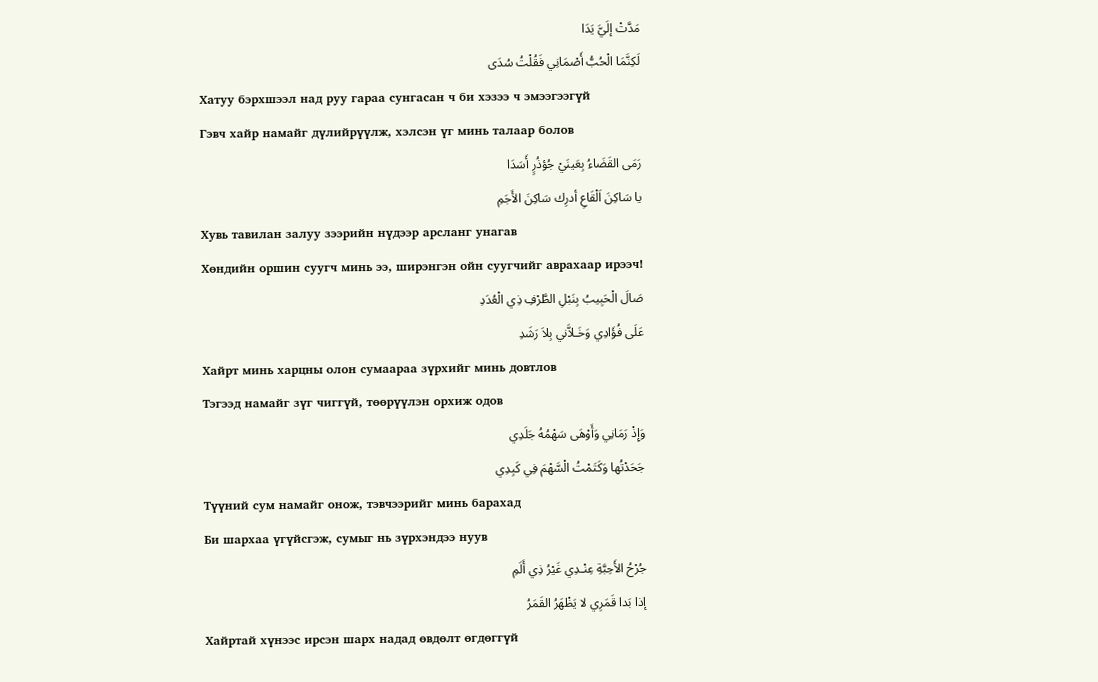مَدَّتْ إلَيَّ يَدَا
لَكِنَّمَا الْحُبُّ أَصْمَانِي فَقُلْتُ سُدَى
Хатуу бэрхшээл над руу гараа сунгасан ч би хэзээ ч эмээгээгүй
Гэвч хайр намайг дүлийрүүлж, хэлсэн үг минь талаар болов
رَمَى القَضَاءُ بِعَينَيْ جُؤذُرٍ أَسَدَا
يا سَاكِنَ اَلْقَاعِ أدرِك سَاكِنَ الأَجَمِ
Хувь тавилан залуу зээрийн нүдээр арсланг унагав
Хөндийн оршин суугч минь ээ, ширэнгэн ойн суугчийг аврахаар ирээч!
صَالَ الْحَبِيبُ بِنَبْلِ الطَّرْفِ ذِي الْعُدَدِ
عَلَى فُؤَادِي وَخَـلاَّني بِلاَ رَشَدِ
Хайрт минь харцны олон сумаараа зүрхийг минь довтлов
Тэгээд намайг зүг чиггүй, төөрүүлэн орхиж одов
وَإِذْ رَمَانِي وَأَوْهَى سَهْمُهُ جَلَدِي
جَحَدْتُها وَكَتَمْتُ الْسَّهْمَ فِي كَبِدِي
Түүний сум намайг онож, тэвчээрийг минь барахад
Би шархаа үгүйсгэж, сумыг нь зүрхэндээ нуув
جُرْحُ الأَحِبَّةِ عِنْـدِي غَيْرُ ذِي أَلَمِ
إذا بَدا قَمَرِي لا يَظْهَرُ القَمَرُ
Хайртай хүнээс ирсэн шарх надад өвдөлт өгдөггүй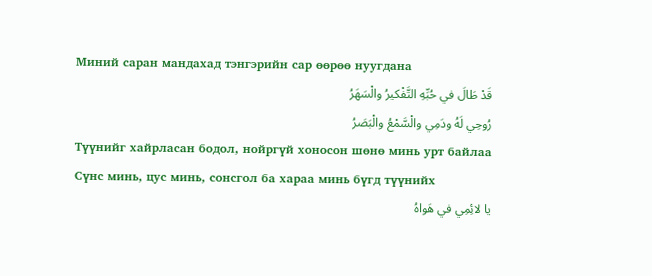Миний саран мандахад тэнгэрийн сар өөрөө нуугдана
قَدْ طَالَ في حُبِّهِ التَّفْكيرُ والْسَهَرُ
رُوحِي لَهُ ودَمِي والْسَّمْعُ والْبَصَرُ
Түүнийг хайрласан бодол, нойргүй хоносон шөнө минь урт байлаа
Сүнс минь, цус минь, сонсгол ба хараа минь бүгд түүнийх
يا لائِمِي في هَواهُ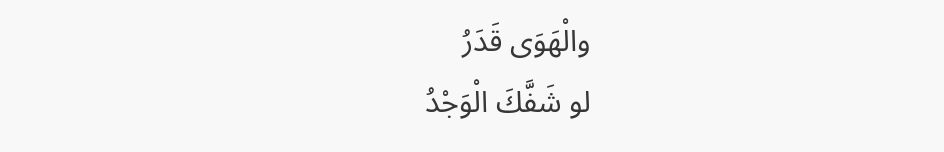والْهَوَى قَدَرُ
لو شَفَّكَ الْوَجْدُ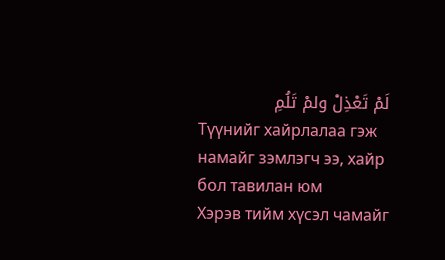لَمْ تَعْذِلْ ولمْ تَلُمِ
Түүнийг хайрлалаа гэж намайг зэмлэгч ээ, хайр бол тавилан юм
Хэрэв тийм хүсэл чамайг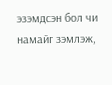эзэмдсэн бол чи намайг зэмлэж,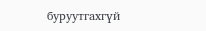буруутгахгүй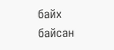байх байсан